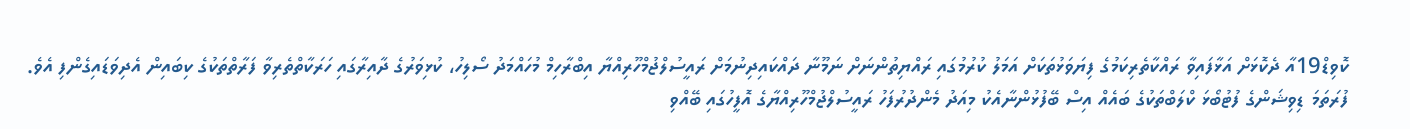ކޮވިޑް19އާ ދެކޮޅަށް އަޅާފައިވާ ރައްކާތެރިކަމުގެ ފިޔަވަޅުތަކަށް އަމަލު ކުރުމުގައި ރައްޔިތުންނަށް ނަމޫނާ ދައްކައިދިނުމަށް ރައީސުލްޖުމްހޫރިއްޔާ އިބްރާހިމް މުހައްމަދު ސޯލިހު، ކުޅިވަރުގެ ދާއިރާގައި ހަރަކާތްތެރިވާ ފަރާތްތަކުގެ ކިބައިން އެދިވަޑައިގެންފި އެވެ.
ފުރަތަމަ ޑިވިޝަންގެ ފުޓުބޯޅަ ކްލަބްތަކުގެ ބައެއް އިސް ބޭފުޅުންނާއެކު މިއަދު މެންދުރުފަހު ރައީސުލްޖުމްހޫރިއްޔާގެ އޮފީހުގައި ބޭއްވި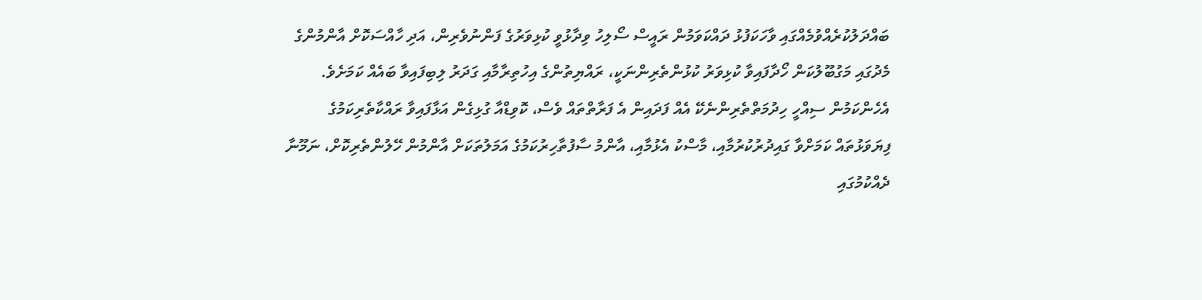ބައްދަލުކުރެއްވުމެއްގައި ވާހަކަފުޅު ދައްކަވަމުން ރައީސް ސޯލިހު ވިދާޅުވީ ކުޅިވަރުގެ ފަންނުވެރިން، އަދި ހާއްސަކޮށް އާންމުންގެ މެދުގައި މަގުބޫލުކަން ހޯދާފައިވާ ކުޅިވަރު ކުޅުންތެރިންނަކީ، ރައްޔިތުންގެ އިހުތިރާމާއި ގަދަރު ލިބިފައިވާ ބައެއް ކަމަށެވެ.
އެހެންކަމުން ސިއްހީ ހިދުމަތްތެރިންނެކޭ އެއް ފަދައިން އެ ފަރާތްތައް ވެސް، ކޮވިޑްއާ ގުޅިގެން އަޅާފައިވާ ރައްކާތެރިކަމުގެ ފިޔަވަޅުތައް ކަމަށްވާ ގައިދުރުކުރުމާއި، މާސްކު އެޅުމާއި، އާންމު ސާފުތާހިރުކަމުގެ އަމަލުތަކަށް އާންމުން ހޭލުންތެރިކޮށް، ނަމޫނާ ދެއްކުމުގައި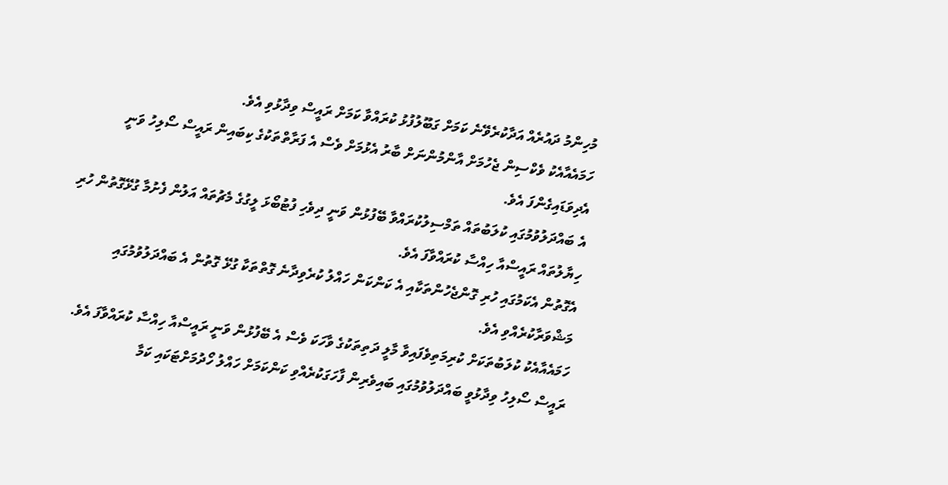މުހިންމު ދައުރެއް އަދާކުރެވޭނެ ކަމަށް ގަބޫލުފުޅު ކުރައްވާ ކަމަށް ރައީސް ވިދާޅުވި އެވެ.
ހަމައެއާއެކު ވެކްސިން ޖެހުމަށް އާންމުންނަށް ބާރު އެޅުމަށް ވެސް އެ ފަރާތްތަކުގެ ކިބައިން ރައީސް ސޯލިހު ވަނީ އެދިވަޑައިގެންފަ އެވެ.
އެ ބައްދަލުވުމުގައި ކުލަބުތައް ތަމްސިލުކުރައްވާ ބޭފުޅުން ވަނީ ދިވެހި ފުޓުބޯޅަ ލީގުގެ މެޗުތައް އަލުން ފެށުމާ ގުޅޭގޮތުން ހުރި ހިޔާލުތައް ރައީސްއާ ހިއްސާ ކުރައްވާފަ އެވެ.
އެގޮތުން އެކަމުގައި ހުރި ގޮންޖެހުންތަކާއި އެ ކަންކަން ހައްލު ކުރެވިދާނެ ގޮތްތަކާ ގުޅޭ ގޮތުން އެ ބައްދަލުވުމުގައި މަޝްވަރާކުރެއްވި އެވެ.
ހަމައެއާއެކު ކުލަބުތަކަށް ކުރިމަތިވެފައިވާ މާލީ ދަތިތަކުގެ ވާހަކަ ވެސް އެ ބޭފުޅުން ވަނީ ރައީސްއާ ހިއްސާ ކުރައްވާފަ އެވެ.
ރައީސް ސޯލިހު ވިދާޅުވީ ބައްދަލުވުމުގައި ބައިވެރިން ފާހަގަކުރެއްވި ކަންކަމަށް ހައްލު ހޯދުމަށްޓަކައި ކަމާ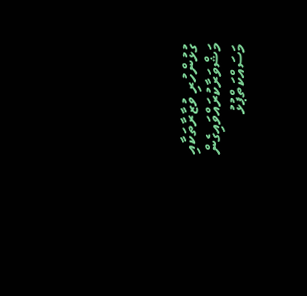ގުޅުންހުރި ވުޒާރާތަކާއި މަޝްވަރާކުރައްވައިގެން މަސައްކަތްޕުޅު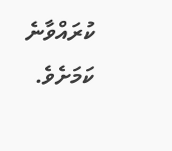ކުރައްވާނެ ކަމަށެވެ.